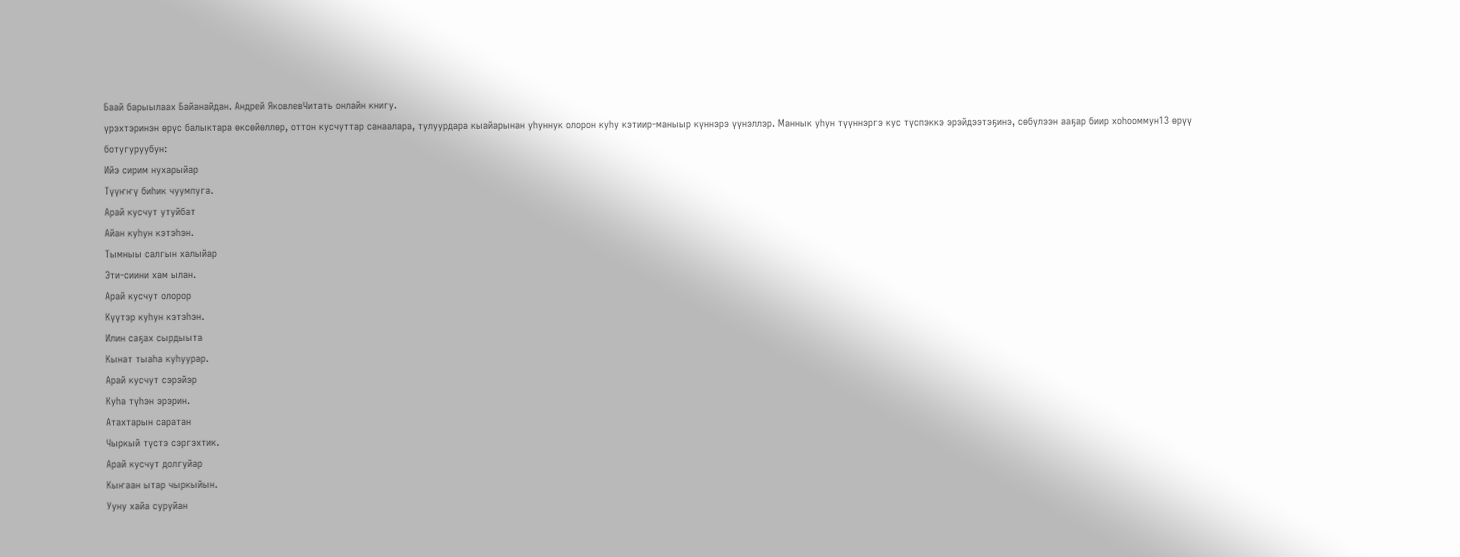Баай барыылаах Байанайдан. Андрей ЯковлевЧитать онлайн книгу.
үрэхтэринэн өрүс балыктара өксөйөллөр, оттон кусчуттар санаалара, тулуурдара кыайарынан уһуннук олорон куһу кэтиир-маныыр күннэрэ үүнэллэр. Маннык уһун түүннэргэ кус түспэккэ эрэйдээтэҕинэ, сөбүлээн ааҕар биир хоһооммун13 өрүү ботугуруубун:
Ийэ сирим нухарыйар
Түүҥҥү биһик чуумпуга.
Арай кусчут утуйбат
Айан куһун кэтэһэн.
Тымныы салгын халыйар
Эти-сиини хам ылан.
Арай кусчут олорор
Күүтэр куһун кэтэһэн.
Илин саҕах сырдыыта
Кынат тыаһа куһуурар.
Арай кусчут сэрэйэр
Куһа түһэн эрэрин.
Атахтарын саратан
Чыркый түстэ сэргэхтик.
Арай кусчут долгуйар
Кыҥаан ытар чыркыйын.
Ууну хайа суруйан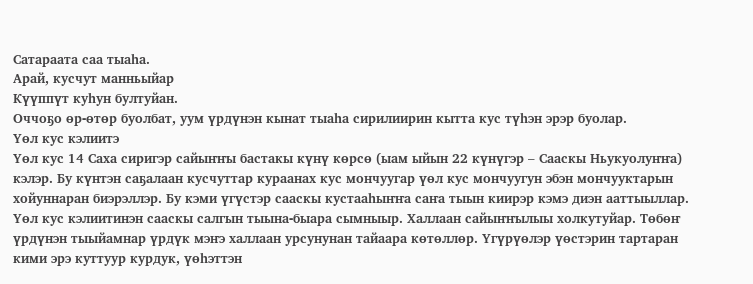Сатараата саа тыаһа.
Арай, кусчут манньыйар
Күүппүт куһун бултуйан.
Оччоҕо өр-өтөр буолбат, уум үрдүнэн кынат тыаһа сирилиирин кытта кус түһэн эрэр буолар.
Үөл кус кэлиитэ
Үөл кус 14 Саха сиригэр сайыҥҥы бастакы күнү көрсө (ыам ыйын 22 күнүгэр – Сааскы Ньукуолуҥҥа) кэлэр. Бу күнтэн саҕалаан кусчуттар кураанах кус мончуугар үөл кус мончуугун эбэн мончууктарын хойуннаран биэрэллэр. Бу кэми үгүстэр сааскы кустааһыҥҥа саҥа тыын киирэр кэмэ диэн ааттыыллар. Үөл кус кэлиитинэн сааскы салгын тыына-быара сымныыр. Халлаан сайыҥҥылыы холкутуйар. Төбөҥ үрдүнэн тыыйамнар үрдүк мэҥэ халлаан урсунунан тайаара көтөллөр. Үгүрүөлэр үөстэрин тартаран кими эрэ куттуур курдук, үөһэттэн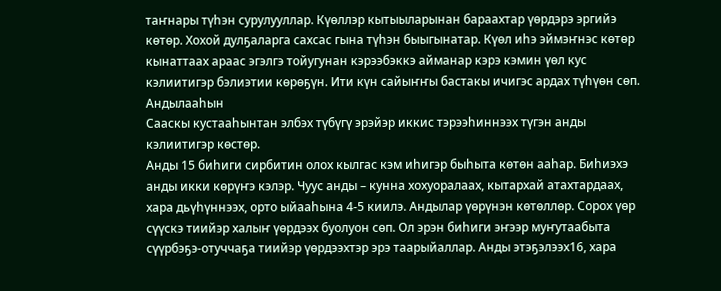таҥнары түһэн сурулууллар. Күөллэр кытыыларынан бараахтар үөрдэрэ эргийэ көтөр. Хохой дулҕаларга сахсас гына түһэн быыгынатар. Күөл иһэ эймэҥнэс көтөр кынаттаах араас эгэлгэ тойугунан кэрээбэккэ айманар кэрэ кэмин үөл кус кэлиитигэр бэлиэтии көрөҕүн. Ити күн сайыҥҥы бастакы ичигэс ардах түһүөн сөп.
Андылааһын
Сааскы кустааһынтан элбэх түбүгү эрэйэр иккис тэрээһиннээх түгэн анды кэлиитигэр көстөр.
Анды 15 биһиги сирбитин олох кылгас кэм иһигэр быһыта көтөн ааһар. Биһиэхэ анды икки көрүҥэ кэлэр. Чуус анды – кунна хохуоралаах, кытархай атахтардаах, хара дьүһүннээх, орто ыйааһына 4-5 киилэ. Андылар үөрүнэн көтөллөр. Сорох үөр сүүскэ тиийэр халыҥ үөрдээх буолуон сөп. Ол эрэн биһиги эҥээр муҥутаабыта сүүрбэҕэ-отуччаҕа тиийэр үөрдээхтэр эрэ таарыйаллар. Анды этэҕэлээх16, хара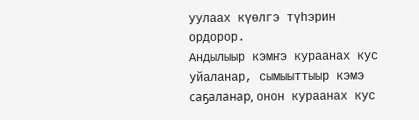уулаах күөлгэ түһэрин ордорор.
Андылыыр кэмҥэ кураанах кус уйаланар, сымыыттыыр кэмэ саҕаланар, онон кураанах кус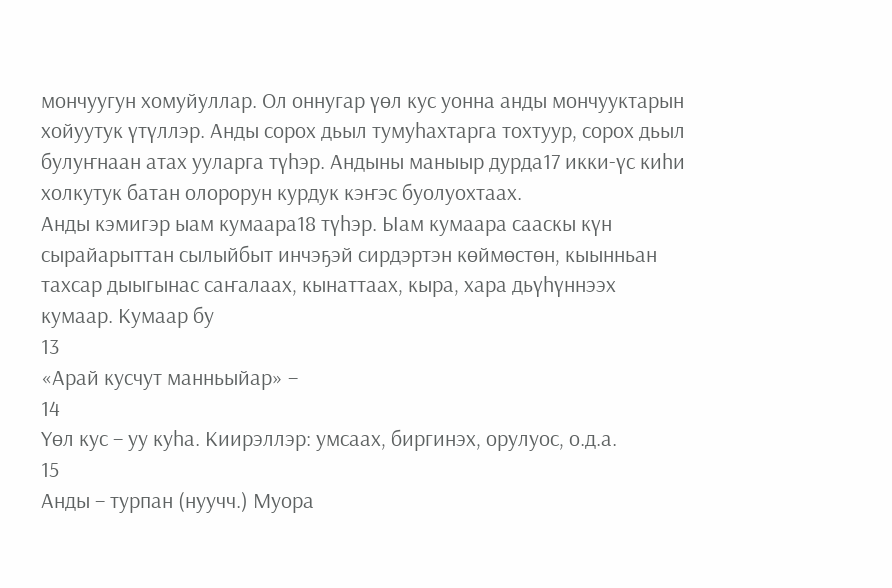мончуугун хомуйуллар. Ол оннугар үөл кус уонна анды мончууктарын хойуутук үтүллэр. Анды сорох дьыл тумуһахтарга тохтуур, сорох дьыл булуҥнаан атах ууларга түһэр. Андыны маныыр дурда17 икки-үс киһи холкутук батан олорорун курдук кэҥэс буолуохтаах.
Анды кэмигэр ыам кумаара18 түһэр. Ыам кумаара сааскы күн сырайарыттан сылыйбыт инчэҕэй сирдэртэн көймөстөн, кыынньан тахсар дыыгынас саҥалаах, кынаттаах, кыра, хара дьүһүннээх кумаар. Кумаар бу
13
«Арай кусчут манньыйар» –
14
Үөл кус – уу куһа. Киирэллэр: умсаах, биргинэх, орулуос, о.д.а.
15
Анды – турпан (нуучч.) Муора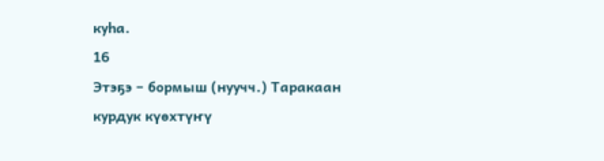куһа.
16
Этэҕэ – бормыш (нуучч.) Таракаан курдук күөхтүҥү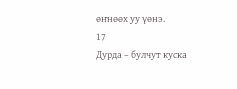өҥнөөх уу үөнэ.
17
Дурда – булчут куска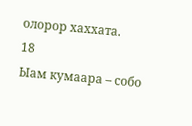олорор хаххата.
18
Ыам кумаара – собо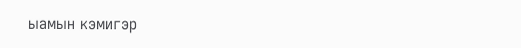ыамын кэмигэр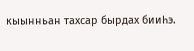кыынньан тахсар бырдах бииһэ.